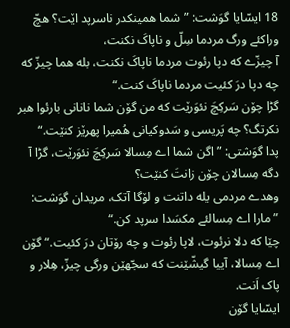18 ایسّایا گوَشت: ”شما همینکدر ناسرپد اێت؟ هچّ وراکئے ورگ مردما سِلّ و ناپاکَ نکنت،
آ چیزّے که دپا رئوت مردما ناپاکَ نکنت، بله هما چیزّ که چه دپا درَ کئیت مردما ناپاکَ کنت.“
گڑا چۆن سَرکِچَ نئوَرێت که من گۆن شما نانانی بارئوا هبر نکرتگ؟ چه پَریسی و سَدوکیانی هُمیرا پهرێز کنێت.“
پدا گوَشتی: ”اگن شما اے مِسالا سَرکِچَ نئوَرێت، گڑا آ دگه مِسالان چۆن زانتَ کنێت؟
وهدے مردمی یله داتنت و لۆگا آتک، مریدان گوَشت: ”مارا اے مِسالئے مکسَدا سرپد کن.“
چێا که دلا نرئوت، لاپا رئوت و چه رۆتان درَ کئیت.“ گۆن اے مِسالا، آییا گیشّێنت که سجّهێن ورگی چیزّ، هِلار و پاک اَنت.
ایسّایا گۆن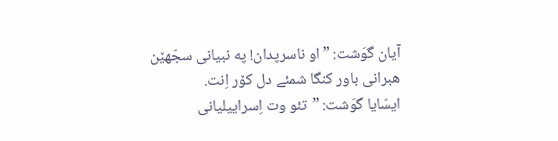آیان گوَشت: ”او ناسرپدان! په نبیانی سجّهێن هبرانی باور کنگا شمئے دل کۆر اِنت.
ایسّایا گوَشت: ”تئو وت اِسراییلیانی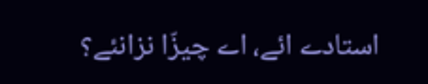استادے ائے، اے چیزّا نزانئے؟